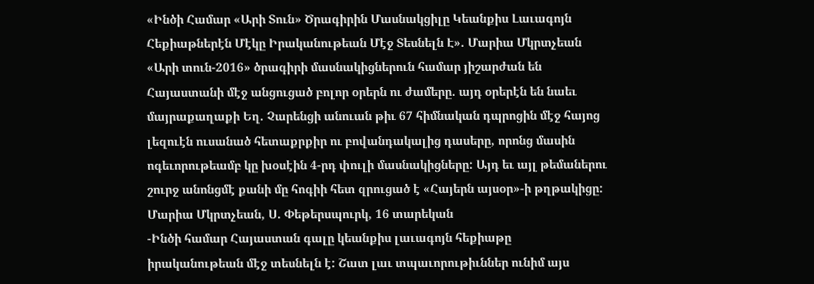«Ինծի Համար «Արի Տուն» Ծրագիրին Մասնակցիլը Կեանքիս Լաւագոյն Հեքիաթներէն Մէկը Իրականութեան Մէջ Տեսնելն Է». Մարիա Մկրտչեան
«Արի տուն-2016» ծրագիրի մասնակիցներուն համար յիշարժան են Հայաստանի մէջ անցուցած բոլոր օրերն ու ժամերը. այդ օրերէն են նաեւ մայրաքաղաքի Եղ. Չարենցի անուան թիւ 67 հիմնական դպրոցին մէջ հայոց լեզուէն ուսանած հետաքրքիր ու բովանդակալից դասերը, որոնց մասին ոգեւորութեամբ կը խօսէին 4-րդ փուլի մասնակիցները: Այդ եւ այլ թեմաներու շուրջ անոնցմէ քանի մը հոգիի հետ զրուցած է «Հայերն այսօր»-ի թղթակիցը:
Մարիա Մկրտչեան, Ս. Փեթերսպուրկ, 16 տարեկան
-Ինծի համար Հայաստան գալը կեանքիս լաւագոյն հեքիաթը իրականութեան մէջ տեսնելն է: Շատ լաւ տպաւորութիւններ ունիմ այս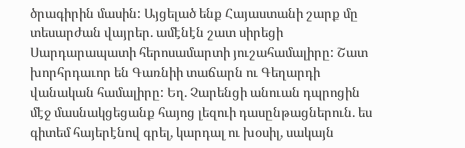ծրագիրին մասին: Այցելած ենք Հայաստանի շարք մը տեսարժան վայրեր. ամէնէն շատ սիրեցի Սարդարապատի հերոսամարտի յուշահամալիրը: Շատ խորհրդաւոր են Գառնիի տաճարն ու Գեղարդի վանական համալիրը: Եղ. Չարենցի անուան դպրոցին մէջ մասնակցեցանք հայոց լեզուի դասընթացներուն. ես գիտեմ հայերէնով գրել, կարդալ ու խօսիլ, սակայն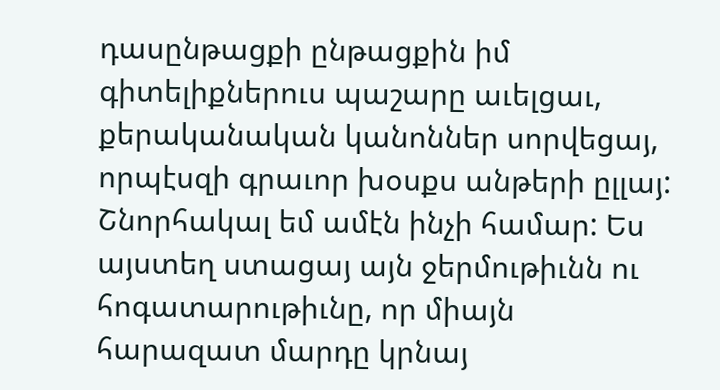դասընթացքի ընթացքին իմ գիտելիքներուս պաշարը աւելցաւ, քերականական կանոններ սորվեցայ, որպէսզի գրաւոր խօսքս անթերի ըլլայ: Շնորհակալ եմ ամէն ինչի համար: Ես այստեղ ստացայ այն ջերմութիւնն ու հոգատարութիւնը, որ միայն հարազատ մարդը կրնայ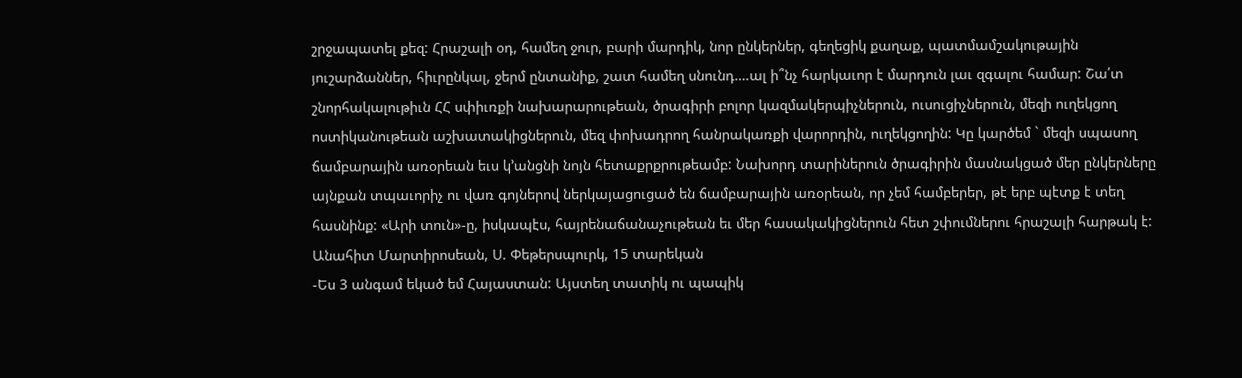շրջապատել քեզ: Հրաշալի օդ, համեղ ջուր, բարի մարդիկ, նոր ընկերներ, գեղեցիկ քաղաք, պատմամշակութային յուշարձաններ, հիւրընկալ, ջերմ ընտանիք, շատ համեղ սնունդ….ալ ի՞նչ հարկաւոր է մարդուն լաւ զգալու համար: Շա՛տ շնորհակալութիւն ՀՀ սփիւռքի նախարարութեան, ծրագիրի բոլոր կազմակերպիչներուն, ուսուցիչներուն, մեզի ուղեկցող ոստիկանութեան աշխատակիցներուն, մեզ փոխադրող հանրակառքի վարորդին, ուղեկցողին: Կը կարծեմ ` մեզի սպասող ճամբարային առօրեան եւս կ’անցնի նոյն հետաքրքրութեամբ: Նախորդ տարիներուն ծրագիրին մասնակցած մեր ընկերները այնքան տպաւորիչ ու վառ գոյներով ներկայացուցած են ճամբարային առօրեան, որ չեմ համբերեր, թէ երբ պէտք է տեղ հասնինք: «Արի տուն»-ը, իսկապէս, հայրենաճանաչութեան եւ մեր հասակակիցներուն հետ շփումներու հրաշալի հարթակ է:
Անահիտ Մարտիրոսեան, Ս. Փեթերսպուրկ, 15 տարեկան
-Ես 3 անգամ եկած եմ Հայաստան: Այստեղ տատիկ ու պապիկ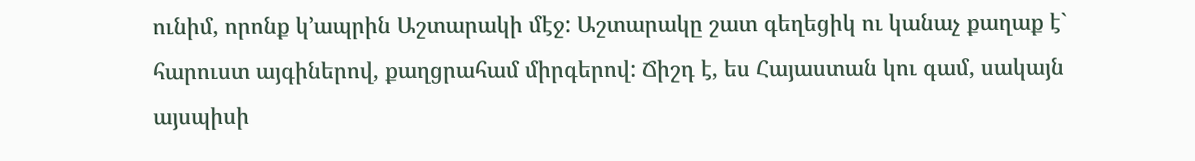ունիմ, որոնք կ’ապրին Աշտարակի մէջ: Աշտարակը շատ գեղեցիկ ու կանաչ քաղաք է` հարուստ այգիներով, քաղցրահամ միրգերով: Ճիշդ է, ես Հայաստան կու գամ, սակայն այսպիսի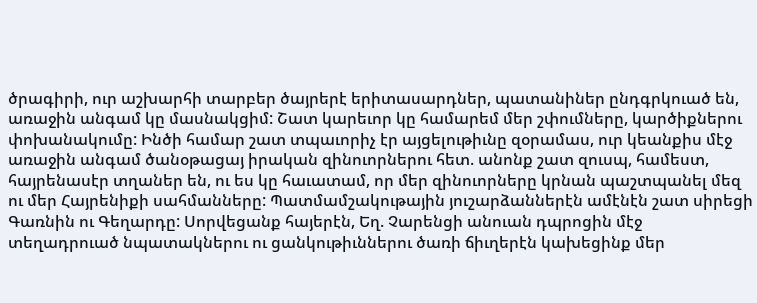ծրագիրի, ուր աշխարհի տարբեր ծայրերէ երիտասարդներ, պատանիներ ընդգրկուած են, առաջին անգամ կը մասնակցիմ: Շատ կարեւոր կը համարեմ մեր շփումները, կարծիքներու փոխանակումը: Ինծի համար շատ տպաւորիչ էր այցելութիւնը զօրամաս, ուր կեանքիս մէջ առաջին անգամ ծանօթացայ իրական զինուորներու հետ. անոնք շատ զուսպ, համեստ, հայրենասէր տղաներ են, ու ես կը հաւատամ, որ մեր զինուորները կրնան պաշտպանել մեզ ու մեր Հայրենիքի սահմանները: Պատմամշակութային յուշարձաններէն ամէնէն շատ սիրեցի Գառնին ու Գեղարդը: Սորվեցանք հայերէն, Եղ. Չարենցի անուան դպրոցին մէջ տեղադրուած նպատակներու ու ցանկութիւններու ծառի ճիւղերէն կախեցինք մեր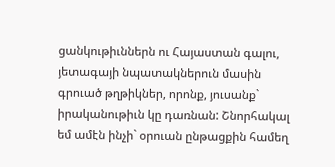ցանկութիւններն ու Հայաստան գալու, յետագայի նպատակներուն մասին գրուած թղթիկներ, որոնք, յուսանք` իրականութիւն կը դառնան: Շնորհակալ եմ ամէն ինչի` օրուան ընթացքին համեղ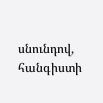սնունդով, հանգիստի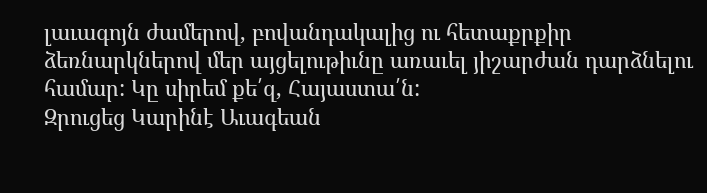լաւագոյն ժամերով, բովանդակալից ու հետաքրքիր ձեռնարկներով մեր այցելութիւնը առաւել յիշարժան դարձնելու համար: Կը սիրեմ քե՛զ, Հայաստա՛ն:
Զրուցեց Կարինէ Աւագեան